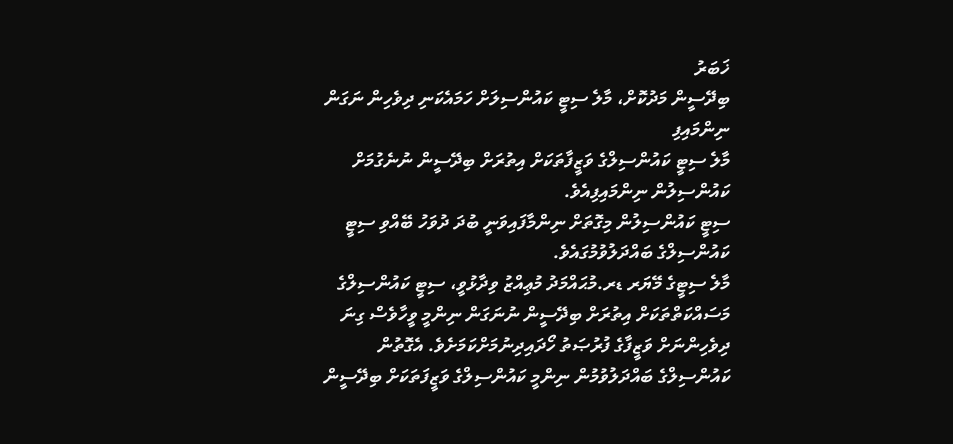ޚަބަރު
ބިދޭސީން މަދުކޮށް، މާލެ ސިޓީ ކައުންސިލަށް ހަމައެކަނި ދިވެހިން ނަގަން ނިންމައިފި
މާލެ ސިޓީ ކައުންސިލްގެ ވަޒީފާތަކަށް އިތުރަށް ބިދޭސީން ނުނެގުމަށް ކައުންސިލުން ނިންމައިފިއެވެ.
ސިޓީ ކައުންސިލުން މިގޮތަށް ނިންމާފައިވަނީ ބުދަ ދުވަހު ބޭއްވި ސިޓީ ކައުންސިލްގެ ބައްދަލުވުމުގައެވެ.
މާލެ ސިޓީގެ މޭޔަރ ޑރ.މުޙައްމަދު މުޢިއްޒު ވިދާޅުވީ، ސިޓީ ކައުންސިލްގެ މަސައްކަތްތަކަށް އިތުރަށް ބިދޭސީން ނުނަގަން ނިންމީ ވީހާވެސް ގިނަ ދިވެހިންނަށް ވަޒީފާގެ ފުރުޞަތު ހޯދައިދިނުމަށްކަމަށެވެ. އެގޮތުން ކައުންސިލްގެ ބައްދަލުވުމުން ނިންމީ ކައުންސިލްގެ ވަޒީފަތަކަށް ބިދޭސީން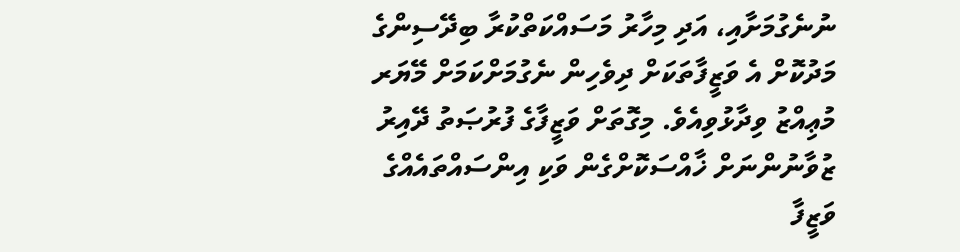ނުނެގުމަށާއި، އަދި މިހާރު މަސައްކަތްކުރާ ބިދޭސިންގެ މަދުކޮށް އެ ވަޒީފާތަކަށް ދިވެހިން ނެގުމަށްކަމަށް މޭޔަރ މުޢިއްޒު ވިދާޅުވިއެވެ. މިގޮތަށް ވަޒީފާގެ ފުރުޞަތު ދޭއިރު ޒުވާނުންނަށް ޚާއްސަކޮށްގެން ވަކި އިންސައްތައެއްގެ ވަޒީފާ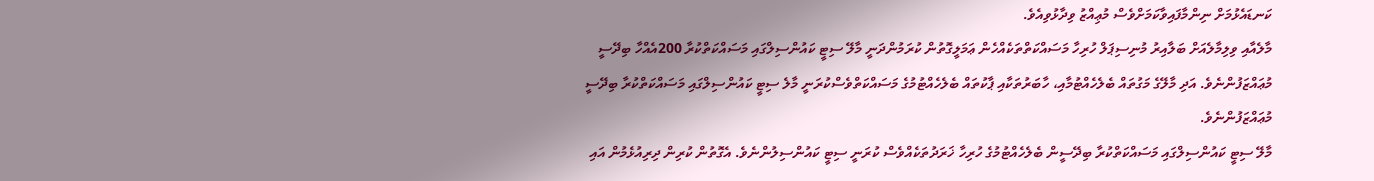ކަނޑައެޅުމަށް ނިންމާފައިވާކަމަށްވެސް މުޢިއްޒު ވިދާޅުވިއެވެ.
މާލެއާއި ވިލިމާލެއަށް ބަލާއިރު މުނިސިޕަލް ހުރިހާ މަސައްކަތްތަކެއްހެން ޢަމަލީގޮތުން ކުރަމުންދަނީ މާލޭ ސިޓީ ކައުންސިލްގައި މަސައްކަތްކުރާ 200އެއްހާ ބިދޭސީ މުޢައްޒަފުންނެވެ. އަދި މާލޭގެ މަގުތައް ބެލެހެއްޓުމާއި، ހާބަރުތަކާއި ޕާކުތައް ބެލެހެއްޓުމުގެ މަސައްކަތްވެސްކުރަނީ މާލެ ސިޓީ ކައުންސިލްގައި މަސައްކަތްކުރާ ބިދޭސީ މުޢައްޒަފުންނެވެ.
މާލޭ ސިޓީ ކައުންސިލްގައި މަސައްކަތްކުރާ ބިދޭސީން ބެލެހެއްޓުމުގެ ހުރިހާ ޚަރަދުތަކެއްވެސް ކުރަނީ ސިޓީ ކައުންސިލުންނެވެ. އެގޮތުން ކުރިން ދިރިއުޅެމުން އައި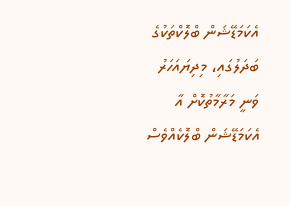އެކަމަޑޭޝަން ބްލޮކްތަކުގެ ބަދަލުގައި، މިދިޔައަހަރު ވަނީ މަރާމާތުކޮށް އާ އެކަމަޑޭޝަން ބްލޮކެއްވެސް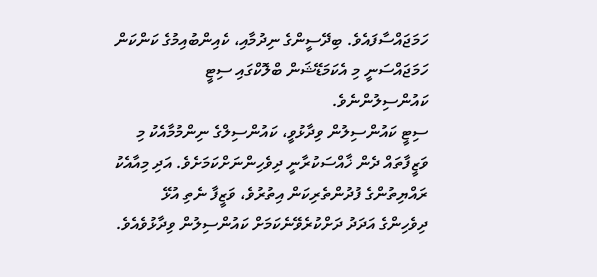ހަމަޖައްސާފައެވެ. ބިދޭސީންގެ ނިދުމާއި، ކެއިންބުއިމުގެ ކަންކަން ހަމަޖައްސަނީ މި އެކަމަޑޭޝަން ބްލޮކްގައި ސިޓީ ކައުންސިލުންނެވެ.
ސިޓީ ކައުންސިލުން ވިދާޅުވީ، ކައުންސިލްގެ ނިންމުމާއެކު މި ވަޒީފާތައް ދެން ޚާއްސަކުރާނީ ދިވެހިންނަށްކަމަށެވެ. އަދި މިއާއެކު ރައްޔިތުންގެ ފުދުންތެރިކަން އިތުރުވެ، ވަޒީފާ ނެތި އުޅޭ ދިވެހިންގެ އަދަދު ދަށްކުރެވޭނެކަމަށް ކައުންސިލުން ވިދާޅުވެއެވެ.